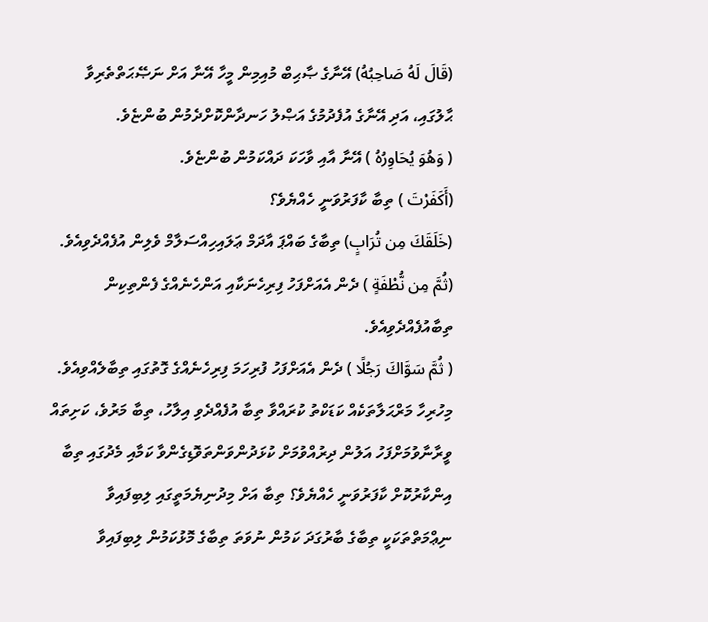(قَالَ لَهُ صَاحِبُهُ) އޭނާގެ ޞާޙިބް މުއިމިން މީހާ އޭނާ އަށް ނަޞޭޙަތްތެރިވާ ޙާލުގައި، އަދި އޭނާގެ އުފެދުމުގެ އަޞްލު ހަނދާންކޮށްދެމުން ބުންޏެވެ.
( وَهُوَ يُحَاوِرُهُ ) އޭނާ އާއި ވާހަކަ ދައްކަމުން ބުންޏެވެ.
(أَكَفَرْتَ ) ތިބާ ކާފަރުވަނީ ހެއްޔެވެ؟
(خَلَقَكَ مِن تُرَابٍ) ތިބާގެ ބައްޕަ އާދަމް ޢަލައިހިއްސަލާމް ވެލިން އުފެއްދެވިއެވެ.
(ثُمَّ مِن نُّطْفَةٍ ) ދެން އެއަށްފަހު ފިރިހެނަކާއި އަންހެނެއްގެ ފެންތިކިން ތިބާއުފެއްދެވިއެވެ.
( ثُمَّ سَوَّاكَ رَجُلًا ) ދެން އެއަށްފަހު ފުރިހަމަ ފިރިހެނެއްގެ ގޮތުގައި ތިބާލެއްވިއެވެ.
މިހުރިހާ މަރްޙަލާތަކެއް ކަޑަކްތު ކުރައްވާ ތިބާ އުފެއްދެވި އިލާހު، ތިބާ މަރުވެ، ކަށިތައް ވީރާނާވުމަށްފަހު އަލުން ދިރުއްވުމަށް ކުޅަދުންވަންތަވޮޑިގެންވާ ކަމާއި މެދުގައި ތިބާ އިންކާރުކޮށް ކާފަރުވަނީ ހެއްޔެވެ؟ ތިބާ އަށް މިދުނިޔެމަތީގައި ލިބިފައިވާ ނިޢްމަތްތަކަކީ ތިބާގެ ބާރުގަދަ ކަމުން ނުވަތަ ތިބާގެ މޮޅުކަމުން ލިބިފައިވާ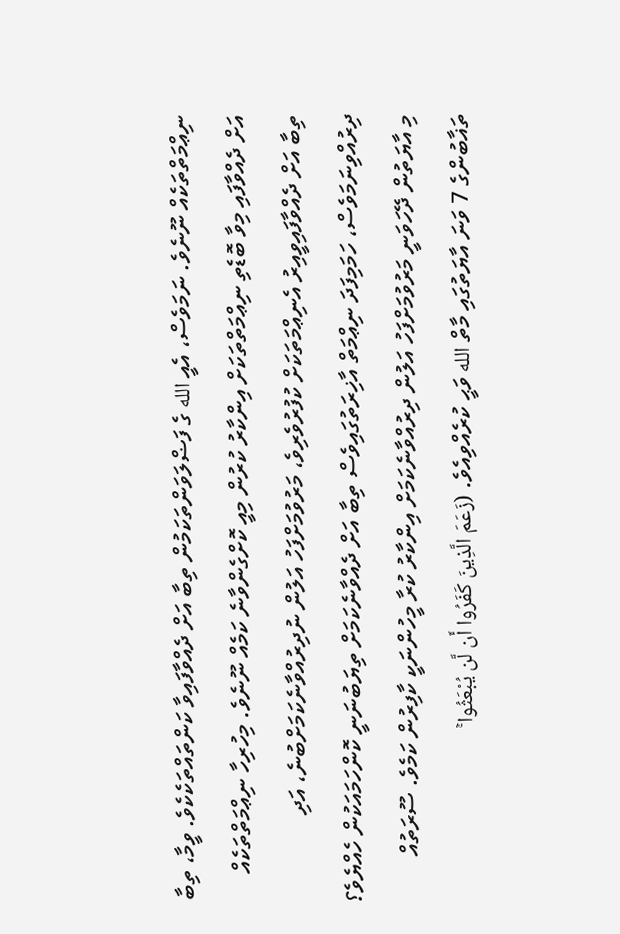ނިޢްމަތްތަކެއް ނޫނެވެ. ނަމަވެސް، އެއީ الله ގެ ފަޟްލަވަންތަކަމުން ތިބާ އަށް ދެއްވާފައިވާ ކަންތައްތަކެކެވެ. ވީމާ، ތިބާ އަށް ދެއްވާފައި މިވާ ބޮޑެތި ނިޢްމަތްތަކަށް އިންކާރު ކުރުން މިއީ ކޮށްގެންވާނެ ކަމެއް ނޫނެވެ. މިހުރިހާ ނިޢްމަތްތަކެއް ތިބާ އަށް ދެއްވާފައިވީއިރު އެނިޢްމަތަކަށް ކުފުރުވެރިވެ، މަރުވުމަށްފަހު އަލުން ނުދިރުއްވާނެކަމަށްބުނެ، އަދި ދިރުއްވިނަމަވެސް، ހަމަމިފަދަ ނިޢްމަތް އާޚިރަތުގައިވެސް ތިބާ އަށް ދެއްވާނެކަމަށް ތިޔަބުނަނީ ކޮންހަމައަކުން ހެއްޔެވެ؟
މި އާޔަތުން ދޭހަވަނީ މަރުވުމަށްފަހު އަލުން ދިރުއްވާނެކަމަށް އިންކާރު ކުރާ މީހުންނަކީ ކާފިރުން ކަމެވެ. ސޫރަތުއް ތަޣާބުންގެ 7 ވަނަ އާޔަތުގައި މާތް الله ވަޙީ ކުރެއްވިއެވެ. (زَعَمَ الَّذِينَ كَفَرُوا أَن لَّن يُبْعَثُوا ۚ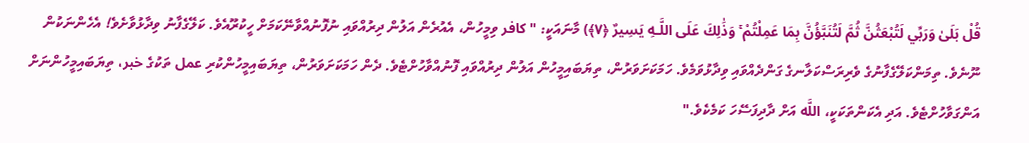قُلْ بَلَىٰ وَرَبِّي لَتُبْعَثُنَّ ثُمَّ لَتُنَبَّؤُنَّ بِمَا عَمِلْتُمْ ۚ وَذَٰلِكَ عَلَى اللَّـهِ يَسِيرٌ ﴿٧﴾) މާނައަކީ: " كافر ވިމީހުން، އެއުރެން އަލުން ދިރުއްވައި ނުފޮނުއްވާނޭކަމަށް ހީކުރޫއެވެ. ކަލޭގެފާނު ވިދާޅުވާށެވެ! އެހެންނަކުން ނޫނެވެ. ތިމަންކަލޭގެފާނުގެ ވެރިރަސްކަލާނގެ ގަންދެއްވައި ވިދާޅުވަމެވެ. ހަމަކަށަވަރުން، ތިޔަބައިމީހުން އަލުން ދިރުއްވައި ފޮނުއްވާހުށްޓެވެ. ދެން ހަމަކަށަވަރުން، ތިޔަބައިމީހުންކުރި عمل ތަކުގެ خبر، ތިޔަބައިމީހުންނަށް އަންގަވާހުށްޓެވެ. އަދި އެކަންތަކަކީ، اللَّه އަށް ދާދިފަސޭހަ ކަމެކެވެ."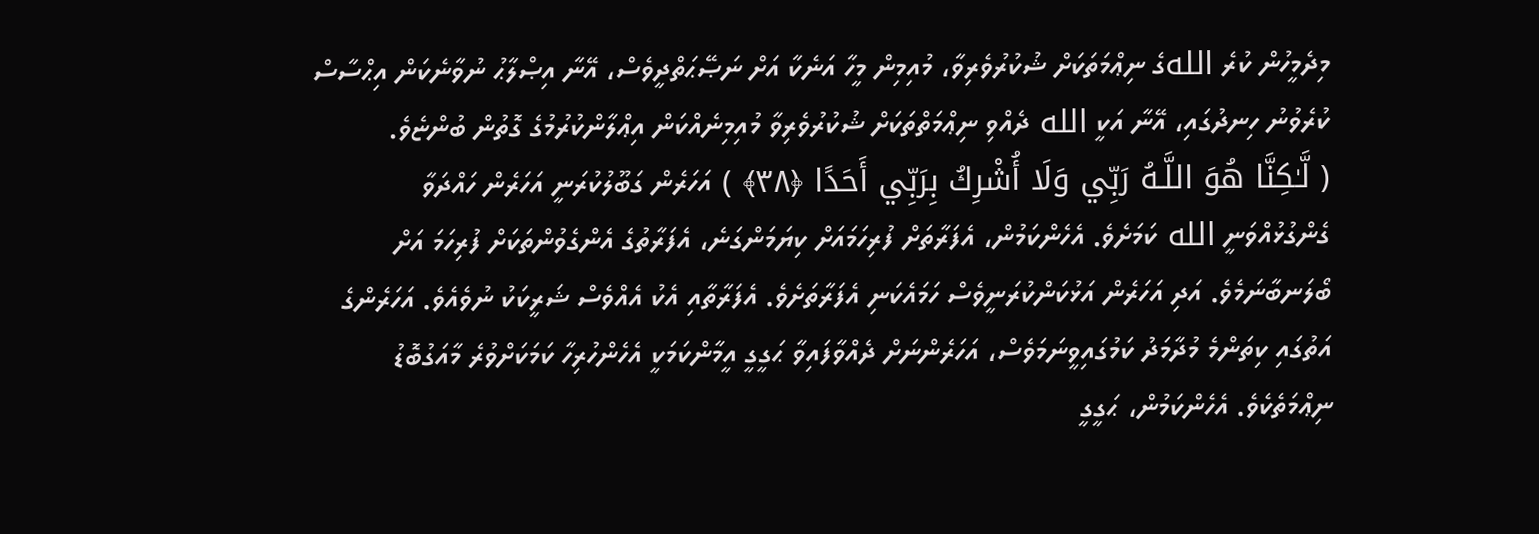މިދެމީހުން ކުރެ اللهގެ ނިޢްމަތަކަށް ޝުކުރުވެރިވާ، މުއިމިން މީހާ އަނެކާ އަށް ނަޞޭޙަތްދީވެސް، އޭނާ އިޞްލާޙު ނުވާނެކަން އިޙްސާސް ކުރެވުނު ހިނދުގައި، އޭނާ އަކީ الله ދެއްވި ނިޢްމަތްތަކަށް ޝުކުރުވެރިވާ މުއިމިނެއްކަން އިޢްލާންކުރުމުގެ ގޮތުން ބުންޏެވެ.
( لَّـٰكِنَّا هُوَ اللَّـهُ رَبِّي وَلَا أُشْرِكُ بِرَبِّي أَحَدًا ﴿٣٨﴾ ) އަހަރެން ގަބޫލުކުރަނީ އަހަރެން ހައްދަވާ ގެންގުޅުއްވަނީ الله ކަމަށެވެ. އެހެންކަމުން، އެފަރާތަށް ފުރިހަމައަށް ކިޔަމަންގަނެ، އެފަރާތުގެ އެންގެވުންތަކަށް ފުރިހަމަ އަށް ބޯލަނބާނަމެވެ. އަދި އަހަރެން އަޅުކަންކުރަނީވެސް ހަމައެކަނި އެފަރާތަށެވެ. އެފަރާތާއި އެކު އެއްވެސް ޝަރީކަކު ނުވެއެވެ. އަހަރެންގެ އަތުގައި ކިތަންމެ މުދާމަދު ކަމުގައިވީނަމަވެސް، އަހަރެންނަށް ދެއްވާފައިވާ ޙަގީގީ އީމާންކަމަކީ އެހެންހުރިހާ ކަމަކަށްވުރެ މާއަގުބޮޑު ނިޢްމަތެކެވެ. އެހެންކަމުން، ޙަގީގީ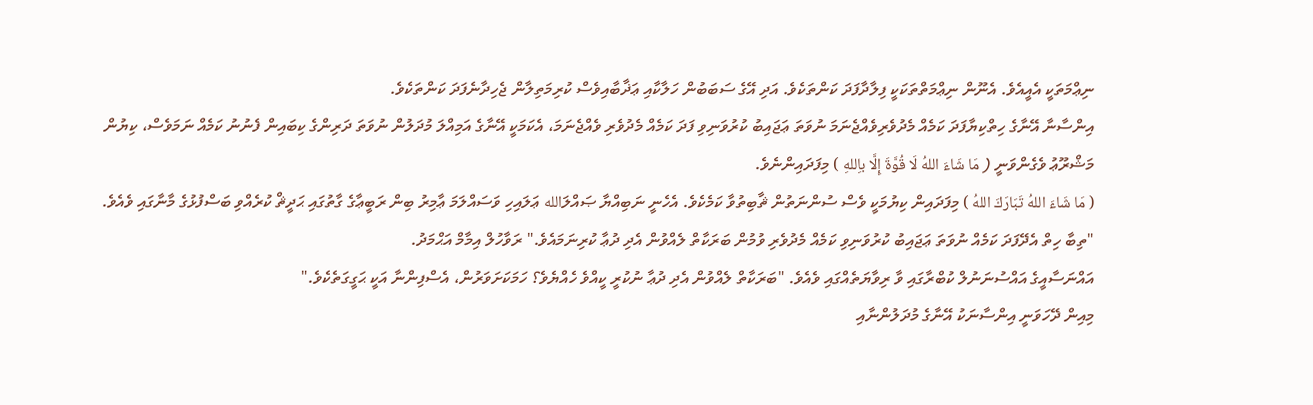ނިޢްމަތަކީ އެއީއެވެ. އެނޫން ނިޢްމަތްތަކަކީ ފިލާދާފަދަ ކަންތަކެވެ. އަދި އޭގެ ސަބަބުން ހަލާކާއި ޢަޛާބާއިވެސް ކުރިމަތިލާން ޖެހިދާނެފަދަ ކަންތަކެވެ.
އިންސާނާ އޭނާގެ ހިތްކިޔާފަދަ ކަމެއް މެދުވެރިވެއްޖެނަމަ ނުވަތަ ޢަޖައިބު ކުރުވަނިވި ފަދަ ކަމެއް މެދުވެރި ވެއްޖެނަމަ، އެކަމަކީ އޭނާގެ އަމިއްލަ މުދަލުން ނުވަތަ ދަރިންގެ ކިބައިން ފެނުނު ކަމެއް ނަމަވެސް، ކިޔުން މަޝްރޫޢު ވެގެންވަނީ ( مَا شَاءَ اللهُ لَا قُوَّةَ إِلَّا باِللهِ ) މިފަދައިންނެވެ.
( مَا شَاءَ اللهُ تَبَارَكَ اللهُ ) މިފަދައިން ކިޔުމަކީ ވެސް ސުންނަތުން ޘާބިތުވާ ކަމެކެވެ. އެހެނީ ނަބިއްޔާ ޞައްލަالله ޢަލައިހި ވަސައްލަމަ ޢާމިރު ބިން ރަބީޢާގެ ގާތުގައި ޙަދީޘް ކުރެއްވި ބަސްފުޅުގެ މާނާގައި ވެއެވެ. "ތިބާ ހިތް އެދޭފަދަ ކަމެއް ނުވަތަ ޢަޖައިބު ކުރުވަނިވި ކަމެއް މެދުވެރި ވުމުން ބަރަކާތް ލެއްވުން އެދި ދުޢާ ކުރިނަމައެވެ." ރަވާހުލް އިމާމް އަޙްމަދު.
އައްނަސާއީގެ އައްސުނަނުލް ކުބްރާގައި ވާ ރިވާޔަތެއްގައި ވެއެވެ. "ބަރަކާތް ލެއްވުން އެދި ދުޢާ ނުކުރީ ކީއްވެ ހެއްޔެވެ؟ ހަމަކަށަވަރުން، އެސްފިންނާ އަކީ ޙަގީގަތެކެވެ."
މިއިން ދޭހަވަނީ އިންސާނަކު އޭނާގެ މުދަލުންނާއި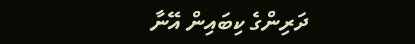ދަރިންގެ ކިބައިން އޭނާ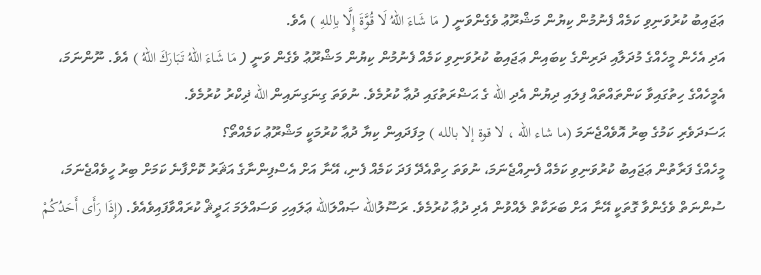ޢަޖައިބު ކުރުވަނިވި ކަމެއް ފެނުމުން ކިޔުން މަޝްރޫޢު ވެގެންވަނީ ( مَا شَاءَ اللهُ لَا قُوَّةَ إِلَّا باِللهِ ) އެވެ.
އަދި އެހެން މީހެއްގެ މުދަލާއި ދަރިންގެ ކިބައިން ޢަޖައިބު ކުރުވަނިވި ކަމެއް ފެނުމުން ކިޔުން މަޝްރޫޢު ވެގެން ވަނީ ( مَا شَاءَ اللهُ تَبَارَكَ اللهُ ) އެވެ. ނޫންނަމަ، އެމީހެއްގެ ހިތުގައިވާ ކަންތައްތައް ފިލައި ދިޔުން އެދި الله ގެ ޙަޟްރަތުގައި ދުޢާ ކުރުމެވެ. ނުވަތަ ގިނަގިނައިން الله ޛިކްރު ކުރުމެވެ.
ޙަސަދަވެރި ކަމުގެ ބިރު އޮވެއްޖެނަމަ (ما شاء الله ، لا قوة إلا بالله ) މިފަދައިން ކިޔާ ދުޢާ ކުރުމަކީ މަޝްރޫޢު ކަމެއްތޯ؟
މީހެއްގެ ފަރާތުން ޢަޖައިބު ކުރުވަނިވި ކަމެއް ފެނިއްޖެނަމަ، ނުވަތަ ހިތްއެދޭ ފަދަ ކަމެއް ފެނި، އޭނާ އަށް އެސްފިންނާގެ އަޘަރު ކޮށްފާނެ ކަމަށް ބިރު ހީވެއްޖެނަމަ، ސުންނަތް ވެގެންވާ ގޮތަކީ އޭނާ އަށް ބަރަކާތް ލެއްވުން އެދި ދުޢާ ކުރުމެވެ. ރަސޫލުالله ޞައްލަالله ޢަލައިހި ވަސައްލަމަ ޙަދީޘް ކުރައްވާފައިވެއެވެ. (إِذَا رَأَى أَحَدُكُمْ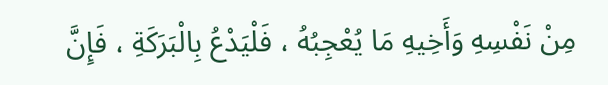مِنْ نَفْسِهِ وَأَخِيهِ مَا يُعْجِبُهُ ، فَلْيَدْعُ بِالْبَرَكَةِ ، فَإِنَّ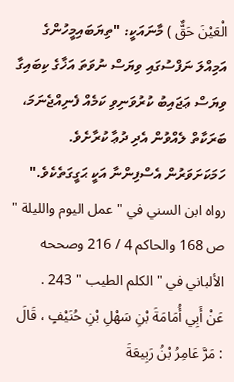الْعَيْنَ حَقٌّ ) މާނައަކީ: "ތިޔަބައިމީހުންގެ އަމިއްލަ ނަފްސުގައި ވިޔަސް ނުވަތަ އަޚާގެ ކިބައިގާ ވިޔަސް ޢަޖައިބު ކުރުވަނިވި ކަމެއް ފެނިއްޖެނަމަ، ބަރަކާތް ލެއްވުން އެދި ދުޢާ ކުރާށެވެ. ހަމަކަށަވަރުން އެސްފިންނާ އަކީ ޙަގީގަތެކެވެ." رواه ابن السني في " عمل اليوم والليلة " ص 168 والحاكم 4 / 216 وصححه الألباني في " الكلم الطيب " 243 .
عَنْ أَبِي أُمَامَةَ بْنِ سَهْلِ بْنِ حُنَيْفٍ ، قَالَ : مَرَّ عَامِرُ بْنُ رَبِيعَةَ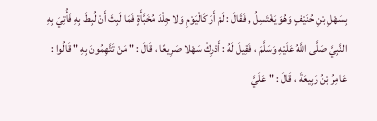بِسَهْلِ بْنِ حُنَيْفٍ وَهُوَ يَغْتَسِلُ , فَقَالَ : لَمْ أَرَ كَالْيَوْمِ وَلا جِلْدَ مُخَبَّأَةٍ فَمَا لَبِثَ أَنْ لُبِطَ بِهِ فَأُتِيَ بِهِ النَّبِيَّ صَلَّى اللَّهُ عَلَيْهِ وَسَلَّمَ ، فَقِيلَ لَهُ : أَدْرِكْ سَهْلا صَرِيعًا ، قَالَ : " مَنْ تَتَّهِمُونَ بِهِ " قَالُوا : عَامِرُ بْنُ رَبِيعَةَ ، قَالَ : " عَلَيَّ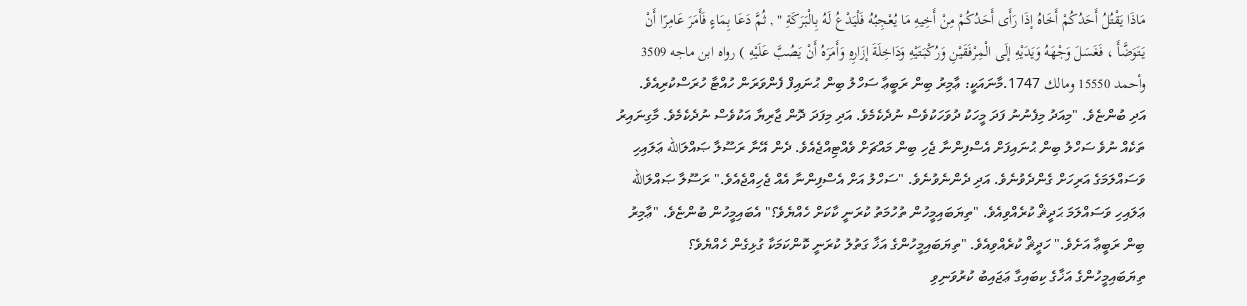مَاذَا يَقْتُلُ أَحَدُكُمْ أَخَاهُ إذَا رَأَى أَحَدُكُمْ مِنْ أَخِيهِ مَا يُعْجِبُهُ فَلْيَدْعُ لَهُ بِالْبَرَكَةِ " , ثُمَّ دَعَا بِمَاءٍ فَأَمَرَ عَامِرًا أَنْ يَتَوَضَّأَ ، فَغَسَلَ وَجْهَهُ وَيَدَيْهِ إلَى الْمِرْفَقَيْنِ وَرُكْبَتَيْهِ وَدَاخِلَةَ إزَارِهِ وَأَمَرَهُ أَنْ يَصُبَّ عَلَيْهِ ) رواه ابن ماجه 3509 وأحمد 15550 ومالك 1747.މާނައަކީ: ޢާމިރު ބިން ރަބީޢާ ސަހްލު ބިން ޙުނައިފް ފެންވަރަން ހުއްޓާ ހުރަސްކުރިއެވެ. އަދި ބުންޏެވެ. "މިއަދު މިފެނުނު ފަދަ މީހަކު ދުވަހަކުވެސް ނުދެކެމެވެ. އަދި މިފަދަ ދޮން ޖާރިޔާ އަކުވެސް ނުދެކެމެވެ. މާގިނައިރު ތަކެއް ނުވެ ސަހްލު ބިން ޙުނައިފަށް އެސްފިންނާ ޖެހި ބިން މައްޗަށް ވެއްޓިއްޖެއެވެ. ދެން އޭނާ ރަސޫލާ ޞައްލަالله ޢަލައިހި ވަސައްލަމަގެ އަރިހަށް ގެންދެވުނެވެ. އަދި ދެންނެވުނެވެ. "ސަހްލު އަށް އެސްފިންނާ އެއް ޖެހިއްޖެއެވެ." ރަސޫލާ ޞައްލަالله ޢަލައިހި ވަސައްލަމަ ޙަދީޘް ކުރެއްވިއެވެ. "ތިޔަބައިމީހުން ތުހުމަތު ކުރަނީ ކާކަށް ހެއްޔެވެ؟" އެބައިމީހުން ބުންޏެވެ. "ޢާމިރު ބިން ރަބީޢާ އަށެވެ." ހަދީޘް ކުރެއްވިއެވެ. "ތިޔަބައިމީހުންގެ އަޚާ ގަތުލު ކުރަނީ ކޮންކަމަކާ ގުޅިގެން ހެއްޔެވެ؟ ތިޔަބައިމީހުންގެ އަޚާގެ ކިބައިގާ ޢަޖައިބު ކުރުވަނިވި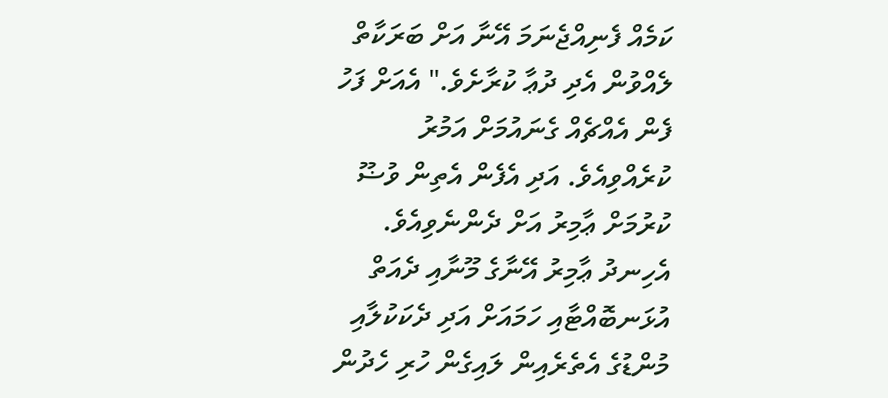ކަމެއް ފެނިއްޖެނަމަ އޭނާ އަށް ބަރަކާތް ލެއްވުން އެދި ދުޢާ ކުރާށެވެ." އެއަށް ފަހު ފެން އެއްޗެއް ގެނައުމަށް އަމުރު ކުރެއްވިއެވެ. އަދި އެފެން އެތިން ވުޟޫ ކުރުމަށް ޢާމިރު އަށް ދެންނެވިއެވެ. އެހިނދު ޢާމިރު އޭނާގެ މޫނާއި ދެއަތް އުޅަނބޮއްޓާއި ހަމައަށް އަދި ދެކަކުލާއި މުންޑުގެ އެތެރެއިން ލައިގެން ހުރި ހެދުން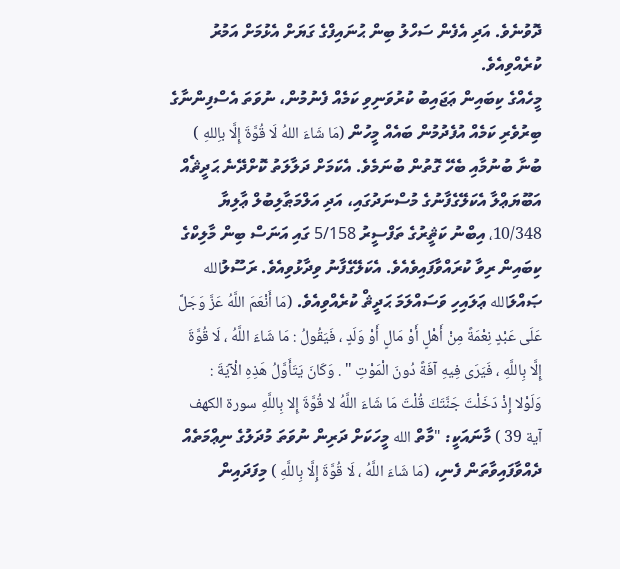ދޮވުނެވެ. އަދި އެފެން ސަހްލު ބިން ޙުނައިފްގެ ގަޔަށް އެޅުމަށް އަމުރު ކުރެއްވިއެވެ.
މީހެއްގެ ކިބައިން ޢަޖައިބު ކުރުވަނިވި ކަމެއް ފެނުމުން، ނުވަތަ އެސްފިންނާގެ ބިރުވެރި ކަމެއް އުފެދުމުން ބައެއް މީހުން (مَا شَاءَ اللهُ لَا قُوَّةَ إِلَّا باِللهِ ) ބުނާ ބުނުމާއި ބެހޭ ގޮތުން ބުނަމެވެ. އެކަމަށް ދަލާލަތު ކޮށްދޭނެ ޙަދީޘެއް އަބޫޔަޢްލާ އެކަލޭގެފާނުގެ މުސްނަދުގައި، އަދި އަލްމަޠާލިބުލް ޢާލިޔާ 10/348، އިބްނު ކަޘީރުގެ ތަފްސީރު 5/158 ގައި އަނަސް ބިން މާލިކްގެ ކިބައިން ރިވާ ކުރައްވާފައިވެއެވެ. އެކަލޭގެފާނު ވިދާޅުވިއެވެ. ރަސޫލުالله ޞައްލަالله ޢަލައިހި ވަސައްލަމަ ޙަދީޘް ކުރެއްވިއެވެ. (مَا أَنْعَمَ اللَّهُ عَزَّ وَجَلَّ عَلَى عَبْدٍ نِعْمَةً مِنْ أَهْلٍ أَوْ مَالٍ أَوْ وَلَدٍ ، فَيَقُولُ : مَا شَاءَ اللَّهُ ، لَا قُوَّةَ إِلَّا بِاللَّهِ ، فَيَرَى فِيهِ آفَةً دُونَ الْمَوْتِ " . وَكَانَ يَتَأَوَّلُ هَذِهِ الْآيَةَ : وَلَوْلا إِذْ دَخَلْتَ جَنَّتَكَ قُلْتَ مَا شَاءَ اللَّهُ لا قُوَّةَ إِلا بِاللَّهِ سورة الكهف آية 39 ) މާނައަކީ: "މާތް الله މީހަކަށް ދަރިން ނުވަތަ މުދަލުގެ ނިޢްމަތެއް ދެއްވާފައިވާތަން ފެނި، (مَا شَاءَ اللَّهُ ، لَا قُوَّةَ إِلَّا بِاللَّهِ ) މިފަދައިން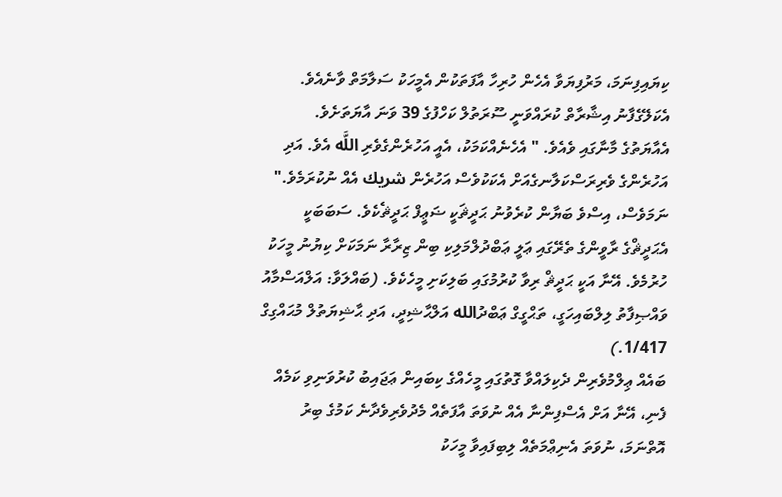ކިޔައިފިނަމަ، މަރުފިޔަވާ އެހެން ހުރިހާ އާފަތަކުން އެމީހަކު ސަލާމަތް ވާނެއެވެ. އެކަލޭގެފާނު އިޝާރާތް ކުރައްވަނީ ސޫރަތުލް ކަހްފުގެ 39 ވަނަ އާޔަތަށެވެ. އެއާޔަތުގެ މާނާގައި ވެއެވެ. " އެހެނެއްކަމަކު، އެއީ އަހުރެންގެވެރި اللَّه އެވެ. އަދި އަހުރެންގެ ވެރިރަސްކަލާނގެއަށް އެކަކުވެސް އަހުރެން شريك އެއް ނުކުރަމެވެ."
ނަމަވެސް، އިސްވެ ބަޔާން ކުރެވުނު ޙަދީޘަކީ ޟަޢީފް ޙަދީޘެކެވެ. ސަބަބަކީ އެޙަދީޘްގެ ރާވީންގެ ތެރޭގައި ޢަލީ ޢަބްދުލްމަލިކި ބިން ޒިރާރާ ނަމަކަށް ކިޔުނު މީހަކު ހުރުމެވެ. އޭނާ އަކީ ޙަދީޘް ރިވާ ކުރުމުގައި ބަލިކަށި މީހެކެވެ. (ބައްލަވާ: އަލްއަސްމާއު ވައްޞިފާތު ލިލްބައިހަގީ، ތަޙްގީގް ޢަބްދުالله އަލްޙާޝިދީ، އަދި ޙާޝިޔަތުލް މުޙައްގިގް 1/417.)
ބައެއް ޢިލްމުވެރިން ދެކިލައްވާ ގޮތުގައި މީހެއްގެ ކިބައިން ޢަޖައިބު ކުރުވަނިވި ކަމެއް ފެނި، އޭނާ އަށް އެސްފިންނާ އެއް ނުވަތަ އާފަތެއް މެދުވެރިވެދާނެ ކަމުގެ ބިރު އޮތްނަމަ، ނުވަތަ އެނިޢްމަތެއް ލިބިފައިވާ މީހަކު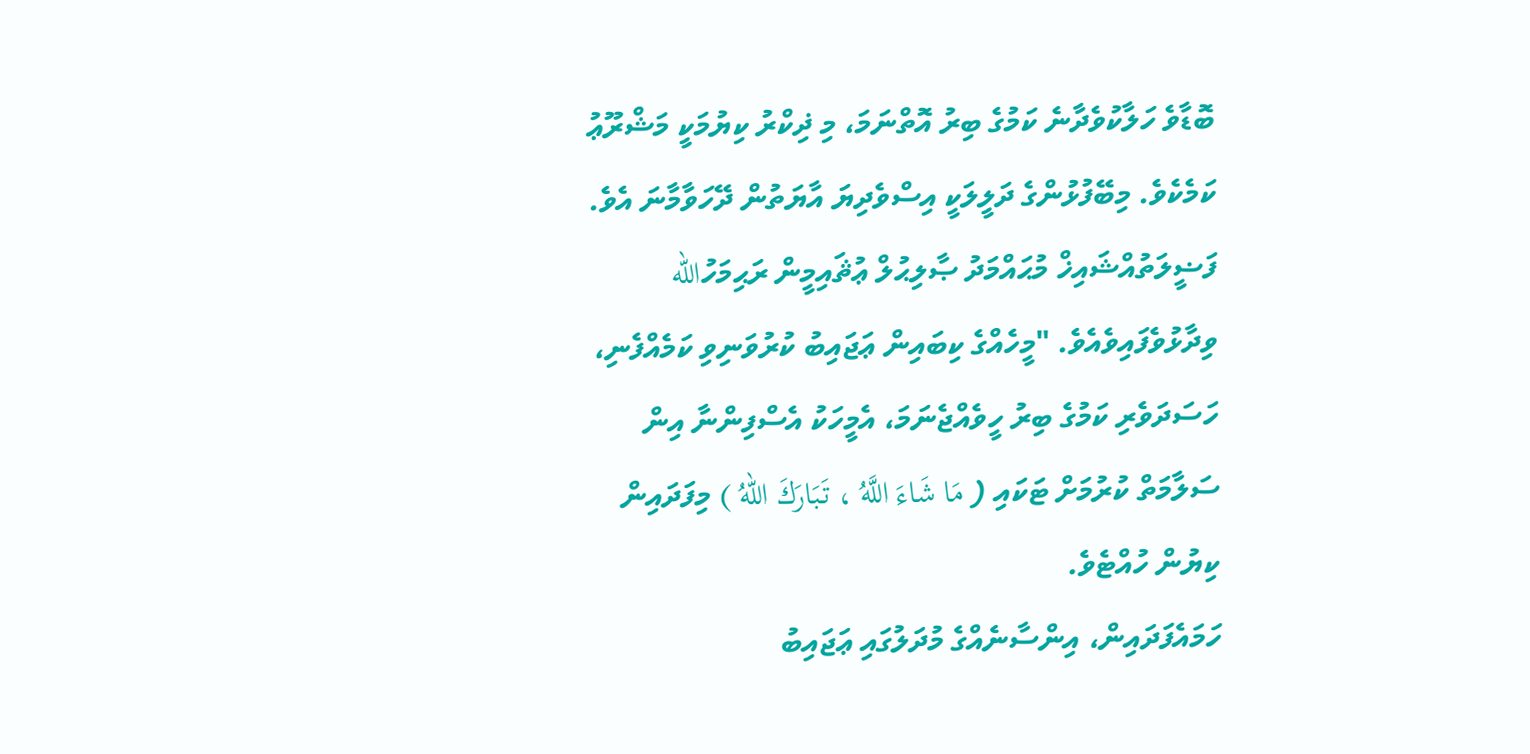ބޮޑާވެ ހަލާކުވެދާނެ ކަމުގެ ބިރު އޮތްނަމަ، މި ޛިކްރު ކިޔުމަކީ މަޝްރޫޢު ކަމެކެވެ. މިބޭފުޅުންގެ ދަލީލަކީ އިސްވެދިޔަ އާޔަތުން ދޭހަވާމާނަ އެވެ.
ފަޟީލަތުއްޝައިޚް މުޙައްމަދު ޞާލިޙުލް ޢުޘައިމީން ރަޙިމަހުالله ވިދާޅުވެފައިވެއެވެ. "މީހެއްގެ ކިބައިން ޢަޖައިބު ކުރުވަނިވި ކަމެއްފެނި، ހަސަދަވެރި ކަމުގެ ބިރު ހީވެއްޖެނަމަ، އެމީހަކު އެސްފިންނާ އިން ސަލާމަތް ކުރުމަށް ޓަކައި ( مَا شَاءَ اللَّهُ ، تَبَارَكَ اللهُ ) މިފަދައިން ކިޔުން ހުއްޓެވެ.
ހަމައެފަދައިން، އިންސާނެއްގެ މުދަލުގައި ޢަޖައިބު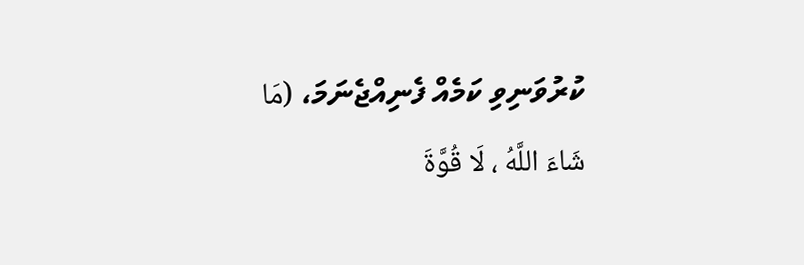ކުރުވަނިވި ކަމެއް ފެނިއްޖެނަމަ، (مَا شَاءَ اللَّهُ ، لَا قُوَّةَ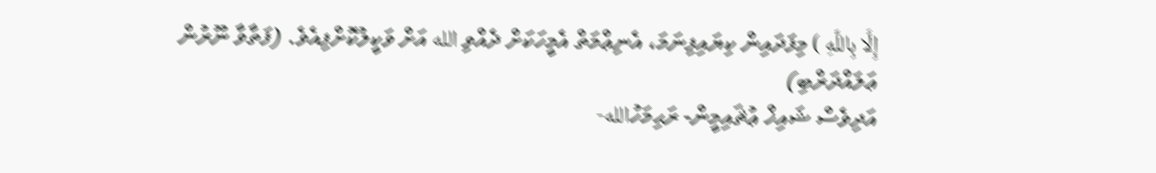إِلَّا بِاللَّهِ ) މިފަދައިން ކިޔައިފިނަމަ، އެނިޢްމަތް އެމީހަކަށް ދެއްވި الله އަށް ވަކީލުކޮށްފިއެވެ. (ފަތާވާ ނޫރުން ޢަލައްދަރްބި)
އަދިވެސް ޝައިޚް ޢުޘައިމީން- ރަޙިމަހުالله-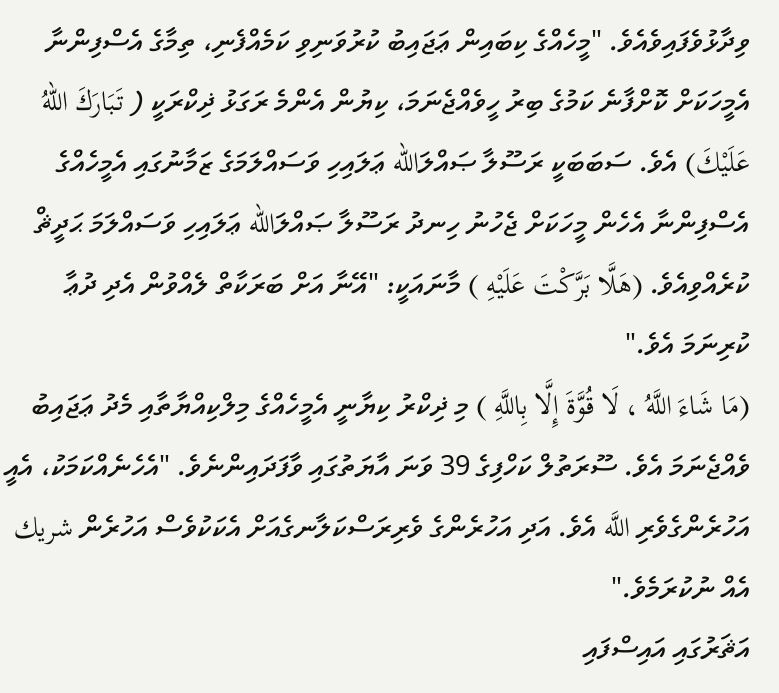ވިދާޅުވެފައިވެއެވެ. "މީހެއްގެ ކިބައިން ޢަޖައިބު ކުރުވަނިވި ކަމެއްފެނި، ތިމާގެ އެސްފިންނާ އެމީހަކަށް ކޮށްފާނެ ކަމުގެ ބިރު ހީވެއްޖެނަމަ، ކިޔުން އެންމެ ރަގަޅު ޛިކްރަކީ ( تَبَارَكَ اللهُ عَلَيْكَ) އެވެ. ސަބަބަކީ ރަސޫލާ ޞައްލަالله ޢަލައިހި ވަސައްލަމަގެ ޒަމާނުގައި އެމީހެއްގެ އެސްފިންނާ އެހެން މީހަކަށް ޖެހުނު ހިނދު ރަސޫލާ ޞައްލަالله ޢަލައިހި ވަސައްލަމަ ޙަދީޘް ކުރެއްވިއެވެ. (هَلَّا بَرَّكْتَ عَلَيْهِ ) މާނައަކީ: "އޭނާ އަށް ބަރަކާތް ލެއްވުން އެދި ދުޢާ ކުރިނަމަ އެވެ."
(مَا شَاءَ اللَّهُ ، لَا قُوَّةَ إِلَّا بِاللَّهِ ) މި ޛިކްރު ކިޔާނީ އެމީހެއްގެ މިލްކިއްޔާތާއި މެދު ޢަޖައިބު ވެއްޖެނަމަ އެވެ. ސޫރަތުލް ކަހްފިގެ 39 ވަނަ އާޔަތުގައި ވާފަދައިންނެވެ. "އެހެނެއްކަމަކު، އެއީ އަހުރެންގެވެރި اللَّه އެވެ. އަދި އަހުރެންގެ ވެރިރަސްކަލާނގެއަށް އެކަކުވެސް އަހުރެން شريك އެއް ނުކުރަމެވެ."
އަޘަރުގައި އައިސްފައި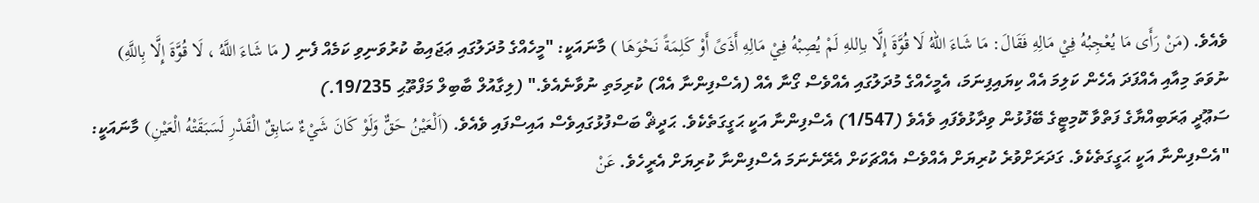ވެއެވެ. (مَنْ رَأَى مَا يُعْجِبُهُ فِيْ مَالِهِ فَقَالَ: مَا شَاءَ اللهُ لَا قُوَّةَ إِلَّا باِللهِ لَمْ يُصِبْهُ فِيْ مَالِهِ أَذَىً أَوْ كَلِمَةً نَحْوَهَا ) މާނައަކީ: "މީހެއްގެ މުދަލުގައި ޢަޖައިބު ކުރުވަނިވި ކަމެއް ފެނި ( مَا شَاءَ اللَّهُ ، لَا قُوَّةَ إِلَّا بِاللَّهِ) ނުވަތަ މިއާއި އެއްފަދަ އެހެން ކަލިމަ އެއް ކިޔައިފިނަމަ، އެމީހެއްގެ މުދަލުގައި އެއްވެސް ގޯނާ އެއް (އެސްފިންނާ އެއް) ކުރިމަތި ނުވާނެއެވެ." (ލިގާއުލް ބާބިލް މަފްތޫޙި 19/235.)
ސަޢޫދީ ޢަރަބިއްޔާގެ ފަތްވާ ކޮމިޓީގެ ބޭފުޅުން ވިދާޅުވެފައި ވެއެވެ (1/547) އެސްފިންނާ އަކީ ޙަގީގަތެކެވެ. ޙަދީޘް ބަސްފުޅުގައިވެސް އައިސްފައި ވެއެވެ. (اَلْعَيْنُ حَقٌّ وَلَوْ كَانَ شَيْءٌ سَابِقٌ الْقَدْرِ لَسَبَقَتْهُ الْعَيْنِ) މާނައަކީ: "އެސްފިންނާ އަކީ ޙަގީގަތެކެވެ. ގަދަރަށްވުރެ ކުރިޔަށް އެއްވެސް އެއްޗަކަށް އެރޭނެނަމަ އެސްފިންނާ ކުރިޔަށް އެރީހެވެ. عَنْ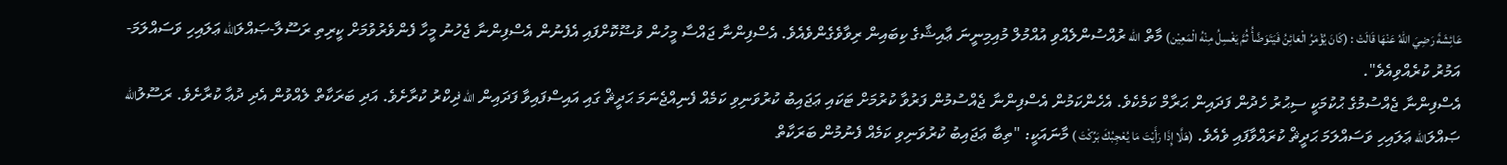عَائِشَةَ رَضِيَ اللهُ عَنْهَا قَالَتْ : (كَانَ يُؤْمَرُ الْعَائِنُ فَيَتَوَضَّأُ ثُمَّ يَغْسِلُ مِنْهُ الْمَعِيْن) މާތް الله ރުއްސުންލެއްވި އުއްމުލް މުއިމިނީނަ ޢާއިޝާގެ ކިބައިން ރިވާވެގެންވެއެވެ. އެސްފިންނާ ޖައްސާ މީހުން ވުޟޫކޮށްފައި އެފެނުން އެސްފިންނާ ޖެހުނު މީހާ ފެންވެރުވުމަށް ކީރިތި ރަސޫލާ-ޞައްލަالله ޢަލައިހި ވަސައްލަމަ- އަމުރު ކުރެއްވިއެވެ".
އެސްފިންނާ ޖެއްސުމުގެ ޙުކުމަކީ ސިޙުރު ހެދުން ފަދައިން ޙަރާމް ކަމެކެވެ. އެހެންކަމުން އެސްފިންނާ ޖެއްސުމުން ފަރުވާ ކުރުމަށް ޓަކައި ޢަޖައިބު ކުރުވަނިވި ކަމެއް ފެނިއްޖެނަމަ ޙަދީޘް ގައި އައިސްފައިވާ ފަދައިން الله ޛިކްރު ކުރާށެވެ. އަދި ބަރަކާތް ލެއްވުން އެދި ދުޢާ ކުރާށެވެ. ރަސޫލުالله ޞައްލަالله ޢަލައިހި ވަސައްލަމަ ޙަދީޘް ކުރައްވާފައި ވެއެވެ. (هَلَّا إِذَا رَأَيْتَ مَا يُعْجِبُكَ بَرِّكْتَ ) މާނައަކީ: "ތިބާ ޢަޖައިބު ކުރުވަނިވި ކަމެއް ފެނުމުން ބަރަކާތް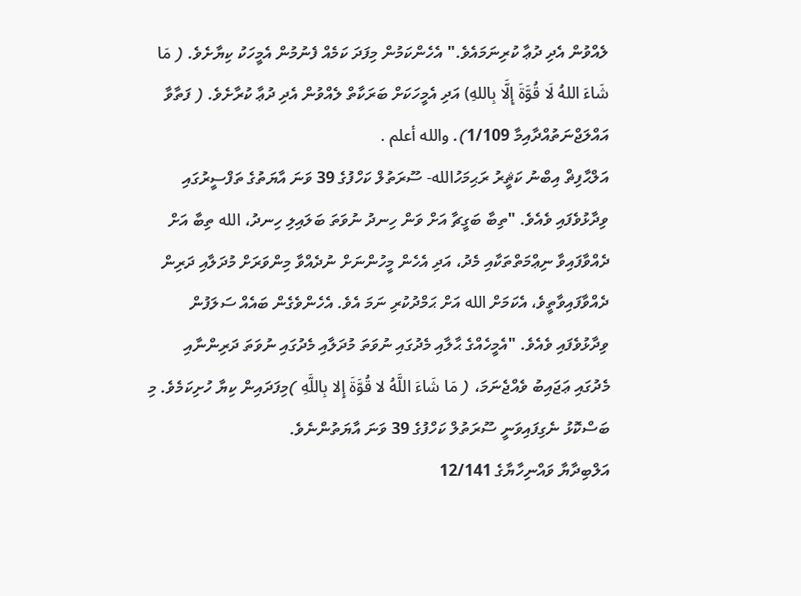ލެއްވުން އެދި ދުޢާ ކުރިނަމައެވެ." އެހެންކަމުން މިފަދަ ކަމެއް ފެނުމުން އެމީހަކު ކިޔާށެވެ. ( مَا شَاءَ اللهُ لَا قُوَّةَ إِلَّا بِاللهِ) އަދި އެމީހަކަށް ބަރަކާތް ލެއްވުން އެދި ދުޢާ ކުރާށެވެ. ( ފަތާވާ އައްލަޖްނަތުއްދާއިމާ 1/109). والله أعلم .
އަލްޙާފިޡް އިބްނު ކަޘީރު ރަޙިމަހުالله- ސޫރަތުލް ކަހްފުގެ 39 ވަނަ އާޔަތުގެ ތަފްސީރުގައި ވިދާޅުވެފައި ވެއެވެ. "ތިބާ ބަގީޗާ އަށް ވަން ހިނދު ނުވަތަ ބަލައިލި ހިނދު، الله ތިބާ އަށް ދެއްވާފައިވާ ނިޢްމަތްތަކާއި މެދު، އަދި އެހެން މީހުންނަށް ނުދެއްވާ މިންވަރަށް މުދަލާއި ދަރިން ދެއްވާފައިވާތީވެ، އެކަމަށް الله އަށް ޙަމްދުކުރި ނަމަ އެވެ. އެހެންވެގެން ބައެއް ސަލަފުން ވިދާޅުވެފައި ވެއެވެ. "އެމީހެއްގެ ޙާލާއި މެދުގައި ނުވަތަ މުދަލާއި މެދުގައި ނުވަތަ ދަރިންނާއި މެދުގައި ޢަޖައިބު ވެއްޖެނަމަ، ( مَا شَاءَ اللَّهُ لا قُوَّةَ إِلا بِاللَّهِ )މިފަދައިން ކިޔާ ހުށިކަމެވެ. މި ބަސްކޮޅު ނެގިފައިވަނީ ސޫރަތުލް ކަހްފުގެ 39 ވަނަ އާޔަތުންނެވެ.
އަލްބިދާޔާ ވައްނިހާޔާގެ 12/141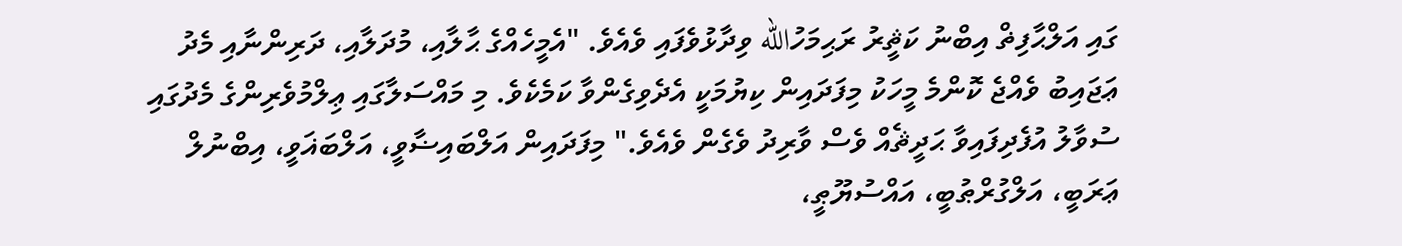ގައި އަލްޙާފިޡް އިބްނު ކަޘީރު ރަޙިމަހުالله ވިދާޅުވެފައި ވެއެވެ. "އެމީހެއްގެ ޙާލާއި، މުދަލާއި، ދަރިންނާއި މެދު ޢަޖައިބު ވެއްޖެ ކޮންމެ މީހަކު މިފަދައިން ކިޔުމަކީ އެދެވިގެންވާ ކަމެކެވެ. މި މައްސަލާގައި ޢިލްމުވެރިންގެ މެދުގައި ސުވާލު އުފެދިފައިވާ ޙަދީޘެއް ވެސް ވާރިދު ވެގެން ވެއެވެ." މިފަދައިން އަލްބައިޟާވީ، އަލްބަޣަވީ، އިބްނުލް ޢަރަބީ، އަލްގުރްޠުބީ، އައްސުޔޫޠީ،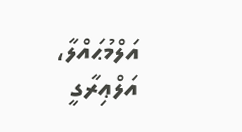އަލްމުޙައްލާ، އަލްޢިރާގީ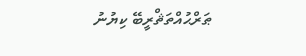ޠަރްޙުއްތަޘްރީބޭ ކިޔުނު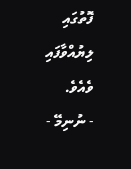ފޮތުގައި ލިޔުއްވާފައި ވެއެވެ.
- ނުނިމޭ -